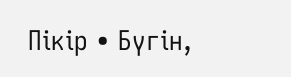Пікір • Бүгін,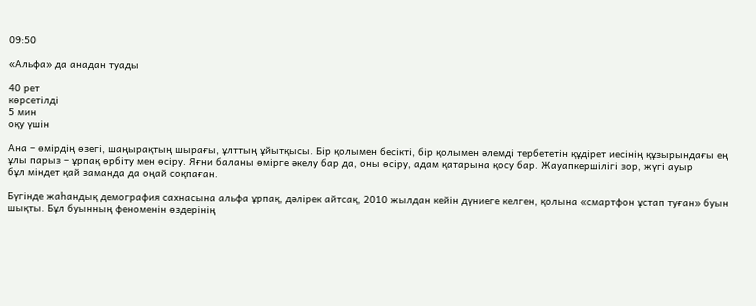09:50

«Альфа» да анадан туады

40 рет
көрсетілді
5 мин
оқу үшін

Ана – өмірдің өзегі, шаңырақтың шырағы, ұлттың ұйытқысы. Бір қолымен бесікті, бір қолымен әлемді тербететін құдірет иесінің құзырындағы ең ұлы парыз – ұрпақ өрбіту мен өсіру. Яғни баланы өмірге әкелу бар да, оны өсіру, адам қатарына қосу бар. Жауапкершілігі зор, жүгі ауыр
бұл міндет қай заманда да оңай соқпаған.

Бүгінде жаһандық демография сахнасына альфа ұрпақ, дәлірек айтсақ, 2010 жылдан кейін дүниеге келген, қолына «смартфон ұстап туған» буын шықты. Бұл буынның феноменін өздерінің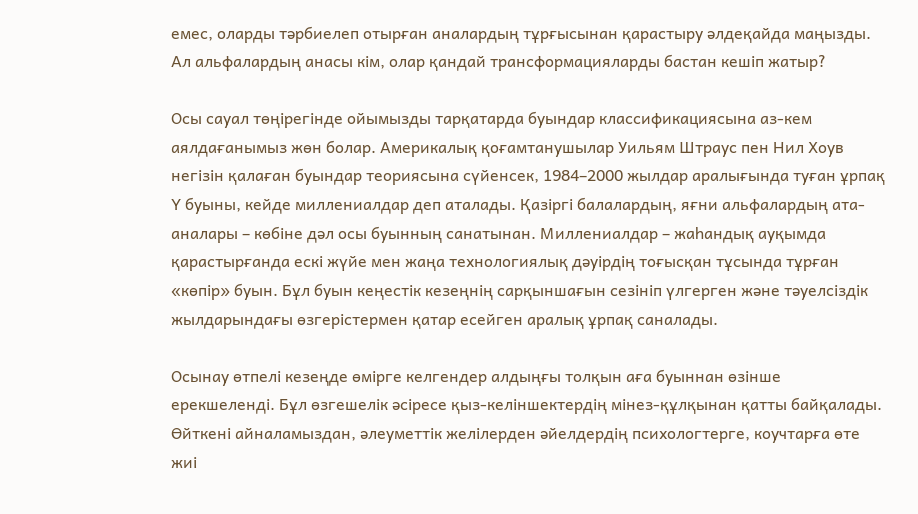емес, оларды тәрбиелеп отырған аналардың тұрғысынан қарастыру әлдеқайда маңызды. Ал альфалардың анасы кім, олар қандай трансформацияларды бастан кешіп жатыр?

Осы сауал төңірегінде ойымызды тарқатарда буындар классификациясына аз-кем аялдағанымыз жөн болар. Америкалық қоғамтанушылар Уильям Штраус пен Нил Хоув негізін қалаған буындар теориясына сүйенсек, 1984–2000 жылдар аралығында туған ұрпақ Ү буыны, кейде миллениалдар деп аталады. Қазіргі балалардың, яғни альфалардың ата-аналары – көбіне дәл осы буынның санатынан. Миллениалдар – жаһандық ауқымда қарастырғанда ескі жүйе мен жаңа технологиялық дәуірдің тоғысқан тұсында тұрған «көпір» буын. Бұл буын кеңестік кезеңнің сарқыншағын сезініп үлгерген және тәуелсіздік жылдарындағы өзгерістермен қатар есейген аралық ұрпақ саналады.

Осынау өтпелі кезеңде өмірге келгендер алдыңғы толқын аға буыннан өзінше ерекшеленді. Бұл өзгешелік әсіресе қыз-келіншектердің мінез-құлқынан қатты байқалады. Өйткені айналамыздан, әлеуметтік желілерден әйелдердің психологтерге, коучтарға өте жиі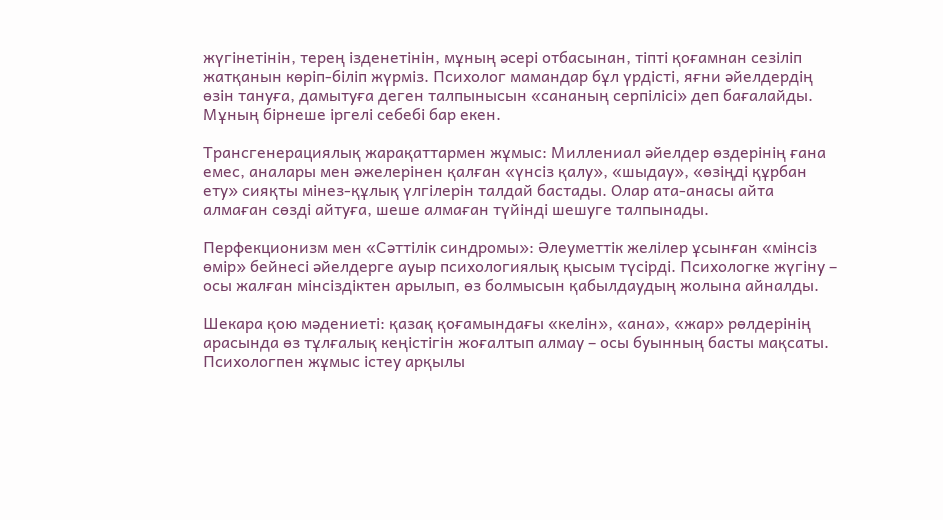жүгінетінін, терең ізденетінін, мұның әсері отбасынан, тіпті қоғамнан сезіліп жатқанын көріп-біліп жүрміз. Психолог мамандар бұл үрдісті, яғни әйелдердің өзін тануға, дамытуға деген талпынысын «сананың серпілісі» деп бағалайды. Мұның бірнеше іргелі себебі бар екен.

Трансгенерациялық жарақаттармен жұмыс: Миллениал әйелдер өздерінің ғана емес, аналары мен әжелерінен қалған «үнсіз қалу», «шыдау», «өзіңді құрбан ету» сияқты мінез-құлық үлгілерін талдай бастады. Олар ата-анасы айта алмаған сөзді айтуға, шеше алмаған түйінді шешуге талпынады.

Перфекционизм мен «Сәттілік синдромы»: Әлеуметтік желілер ұсынған «мінсіз өмір» бейнесі әйелдерге ауыр психологиялық қысым түсірді. Психологке жүгіну – осы жалған мінсіздіктен арылып, өз болмысын қабылдаудың жолына айналды.

Шекара қою мәдениеті: қазақ қоғамындағы «келін», «ана», «жар» рөлдерінің арасында өз тұлғалық кеңістігін жоғалтып алмау – осы буынның басты мақсаты. Психологпен жұмыс істеу арқылы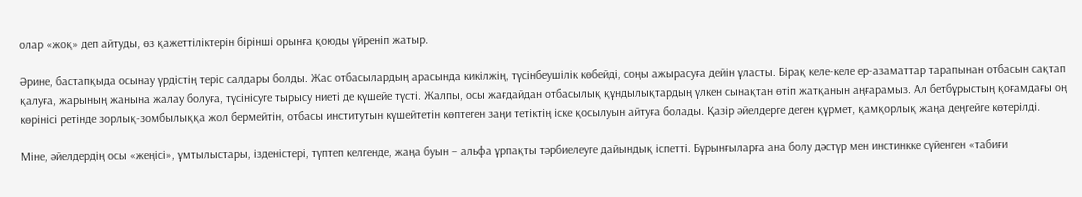олар «жоқ» деп айтуды, өз қажеттіліктерін бірінші орынға қоюды үйреніп жатыр.

Әрине, бастапқыда осынау үрдістің теріс салдары болды. Жас отбасылардың арасында кикілжің, түсінбеушілік көбейді, соңы ажырасуға дейін ұласты. Бірақ келе-келе ер-азаматтар тарапынан отбасын сақтап қалуға, жарының жанына жалау болуға, түсінісуге тырысу ниеті де күшейе түсті. Жалпы, осы жағдайдан отбасылық құндылықтардың үлкен сынақтан өтіп жатқанын аңғарамыз. Ал бетбұрыстың қоғамдағы оң көрінісі ретінде зорлық-зомбылыққа жол бермейтін, отбасы институтын күшейтетін көптеген заңи тетіктің іске қосылуын айтуға болады. Қазір әйелдерге деген құрмет, қамқорлық жаңа деңгейге көтерілді.

Міне, әйелдердің осы «жеңісі», ұмтылыстары, ізденістері, түптеп келгенде, жаңа буын – альфа ұрпақты тәрбиелеуге дайындық іспетті. Бұрынғыларға ана болу дәстүр мен инстинкке сүйенген «табиғи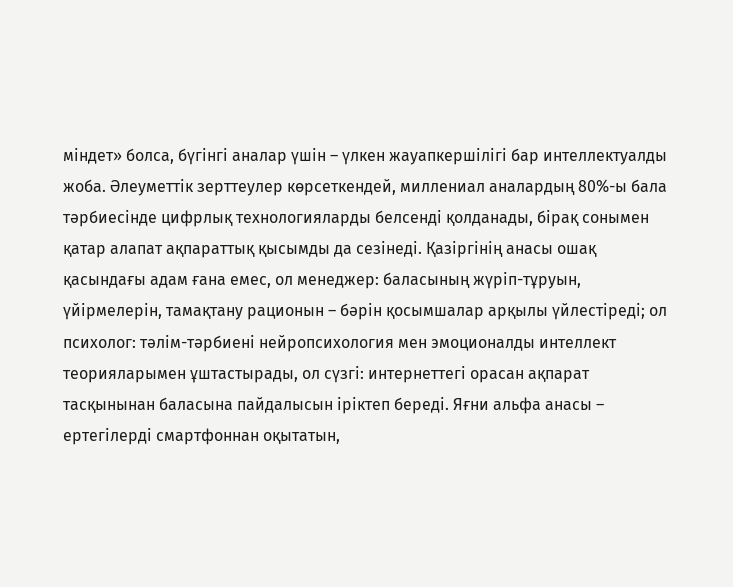міндет» болса, бүгінгі аналар үшін – үлкен жауапкершілігі бар интеллектуалды жоба. Әлеуметтік зерттеулер көрсеткендей, миллениал аналардың 80%-ы бала тәрбиесінде цифрлық технологияларды белсенді қолданады, бірақ сонымен қатар алапат ақпараттық қысымды да сезінеді. Қазіргінің анасы ошақ қасындағы адам ғана емес, ол менеджер: баласының жүріп-тұруын, үйірмелерін, тамақтану рационын – бәрін қосымшалар арқылы үйлестіреді; ол психолог: тәлім-тәрбиені нейропсихология мен эмоционалды интеллект теорияларымен ұштастырады, ол сүзгі: интернеттегі орасан ақпарат тасқынынан баласына пайдалысын іріктеп береді. Яғни альфа анасы – ертегілерді смартфоннан оқытатын,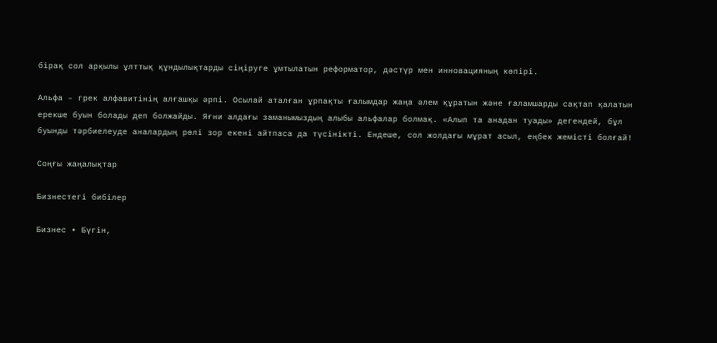бірақ сол арқылы ұлттық құндылықтарды сіңіруге ұмтылатын реформатор, дәстүр мен инновацияның көпірі.

Альфа – грек алфавитінің алғашқы әрпі. Осылай аталған ұрпақты ғалымдар жаңа әлем құратын және ғаламшарды сақтап қалатын ерекше буын болады деп болжайды. Яғни алдағы заманымыздың алыбы альфалар болмақ. «Алып та анадан туады» дегендей, бұл буынды тәрбиелеуде аналардың рөлі зор екені айтпаса да түсінікті. Ендеше, сол жолдағы мұрат асыл, еңбек жемісті болғай!

Соңғы жаңалықтар

Бизнестегі бибілер

Бизнес • Бүгін,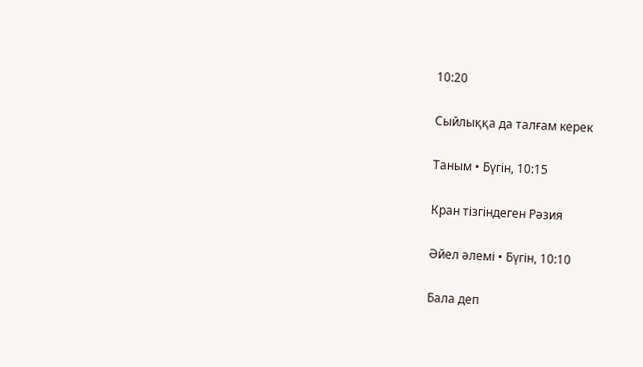10:20

Сыйлыққа да талғам керек

Таным • Бүгін, 10:15

Кран тізгіндеген Рәзия

Әйел әлемі • Бүгін, 10:10

Бала деп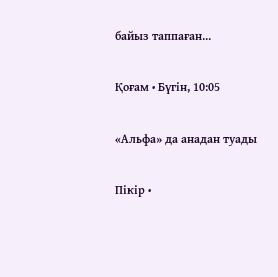байыз таппаған...

Қоғам • Бүгін, 10:05

«Альфа» да анадан туады

Пікір •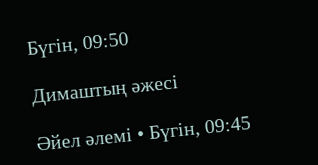Бүгін, 09:50

Димаштың әжесі

Әйел әлемі • Бүгін, 09:45